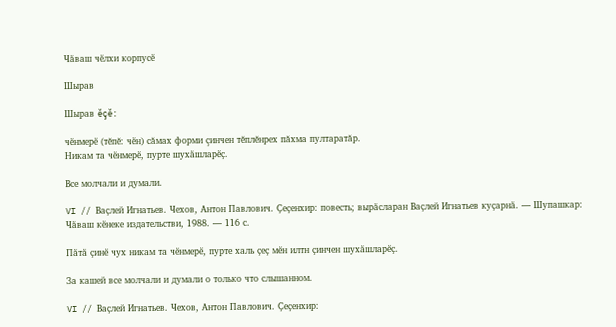Чӑваш чӗлхи корпусӗ

Шырав

Шырав ĕçĕ:

чӗнмерӗ (тĕпĕ: чӗн) сăмах форми çинчен тĕплĕнрех пăхма пултаратăр.
Никам та чӗнмерӗ, пурте шухӑшларӗҫ.

Все молчали и думали.

VI // Ваҫлей Игнатьев. Чехов, Антон Павлович. Ҫеҫенхир: повесть; вырӑсларан Ваҫлей Игнатьев куҫарнӑ. — Шупашкар: Чӑваш кӗнеке издательстви, 1988. — 116 с.

Пӑтӑ ҫинӗ чух никам та чӗнмерӗ, пурте халь ҫеҫ мӗн илтн ҫинчен шухӑшларӗҫ.

За кашей все молчали и думали о только что слышанном.

VI // Ваҫлей Игнатьев. Чехов, Антон Павлович. Ҫеҫенхир: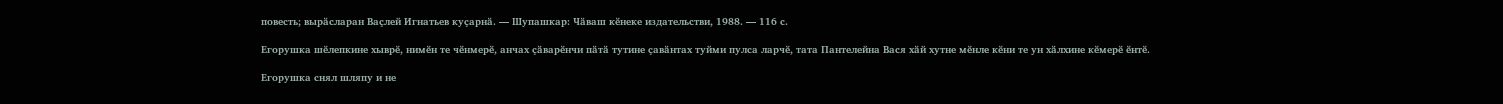повесть; вырӑсларан Ваҫлей Игнатьев куҫарнӑ. — Шупашкар: Чӑваш кӗнеке издательстви, 1988. — 116 с.

Егорушка шӗлепкине хыврӗ, нимӗн те чӗнмерӗ, анчах ҫӑварӗнчи пӑтӑ тутине ҫавӑнтах туйми пулса ларчӗ, тата Пантелейна Вася хӑй хутне мӗнле кӗни те ун хӑлхине кӗмерӗ ӗнтӗ.

Егорушка снял шляпу и не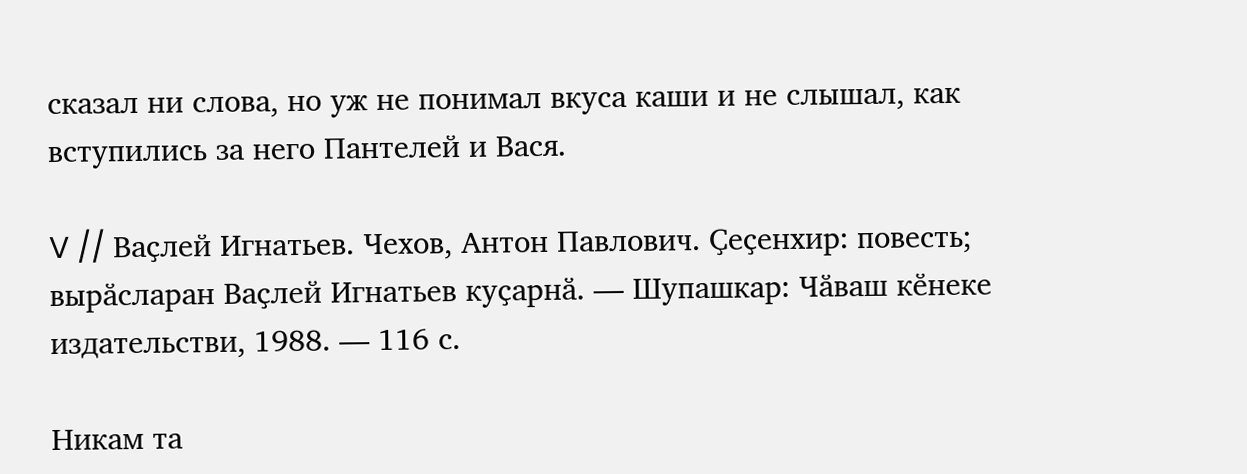сказал ни слова, но уж не понимал вкуса каши и не слышал, как вступились за него Пантелей и Вася.

V // Ваҫлей Игнатьев. Чехов, Антон Павлович. Ҫеҫенхир: повесть; вырӑсларан Ваҫлей Игнатьев куҫарнӑ. — Шупашкар: Чӑваш кӗнеке издательстви, 1988. — 116 с.

Никам та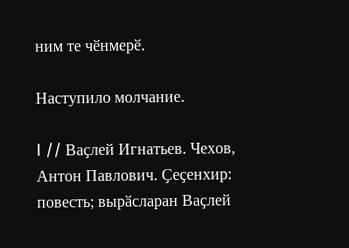ним те чӗнмерӗ.

Наступило молчание.

I // Ваҫлей Игнатьев. Чехов, Антон Павлович. Ҫеҫенхир: повесть; вырӑсларан Ваҫлей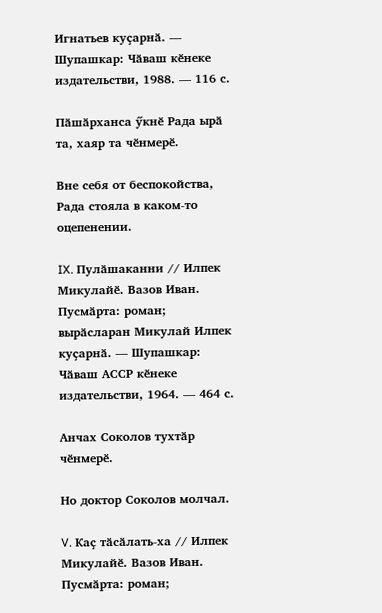Игнатьев куҫарнӑ. — Шупашкар: Чӑваш кӗнеке издательстви, 1988. — 116 с.

Пӑшӑрханса ӳкнӗ Рада ырӑ та, хаяр та чӗнмерӗ.

Вне себя от беспокойства, Рада стояла в каком-то оцепенении.

IX. Пулӑшаканни // Илпек Микулайӗ. Вазов Иван. Пусмӑрта: роман; вырӑсларан Микулай Илпек куҫарнӑ. — Шупашкар: Чӑваш АССР кӗнеке издательстви, 1964. — 464 с.

Анчах Соколов тухтӑр чӗнмерӗ.

Но доктор Соколов молчал.

V. Каҫ тӑсӑлать-ха // Илпек Микулайӗ. Вазов Иван. Пусмӑрта: роман;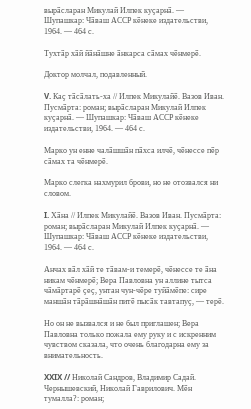вырӑсларан Микулай Илпек куҫарнӑ. — Шупашкар: Чӑваш АССР кӗнеке издательстви, 1964. — 464 с.

Тухтӑр хӑй йӑнӑшне ӑнкарса сӑмах чӗнмерӗ.

Доктор молчал, подавленный.

V. Каҫ тӑсӑлать-ха // Илпек Микулайӗ. Вазов Иван. Пусмӑрта: роман; вырӑсларан Микулай Илпек куҫарнӑ. — Шупашкар: Чӑваш АССР кӗнеке издательстви, 1964. — 464 с.

Марко ун енне чалӑшшӑн пӑхса илчӗ, чӗнессе пӗр сӑмах та чӗнмерӗ.

Марко слегка нахмурил брови, но не отозвался ни словом.

I. Хӑна // Илпек Микулайӗ. Вазов Иван. Пусмӑрта: роман; вырӑсларан Микулай Илпек куҫарнӑ. — Шупашкар: Чӑваш АССР кӗнеке издательстви, 1964. — 464 с.

Анчах вӑл хӑй те тӑвам-и темерӗ, чӗнессе те ӑна никам чӗнмерӗ; Вера Павловна ун аллине тытса чӑмӑртарӗ ҫеҫ, унтан чун-чӗре туйӑмӗпе: сире маншӑн тӑрӑшнӑшӑн питӗ пысӑк тавтапуҫ, — терӗ.

Но он не вызвался и не был приглашен; Вера Павловна только пожала ему руку и с искренним чувством сказала, что очень благодарна ему за внимательность.

XXIX // Николай Сандров, Владимир Садай. Чернышевский, Николай Гаврилович. Мӗн тумалла?: роман;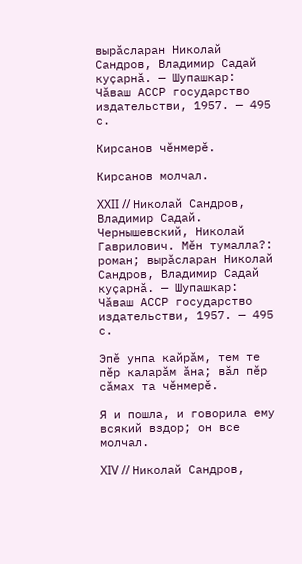вырӑсларан Николай Сандров, Владимир Садай куҫарнӑ. — Шупашкар: Чӑваш АССР государство издательстви, 1957. — 495 с.

Кирсанов чӗнмерӗ.

Кирсанов молчал.

XXII // Николай Сандров, Владимир Садай. Чернышевский, Николай Гаврилович. Мӗн тумалла?: роман; вырӑсларан Николай Сандров, Владимир Садай куҫарнӑ. — Шупашкар: Чӑваш АССР государство издательстви, 1957. — 495 с.

Эпӗ унпа кайрӑм, тем те пӗр каларӑм ӑна; вӑл пӗр сӑмах та чӗнмерӗ.

Я и пошла, и говорила ему всякий вздор; он все молчал.

XIV // Николай Сандров,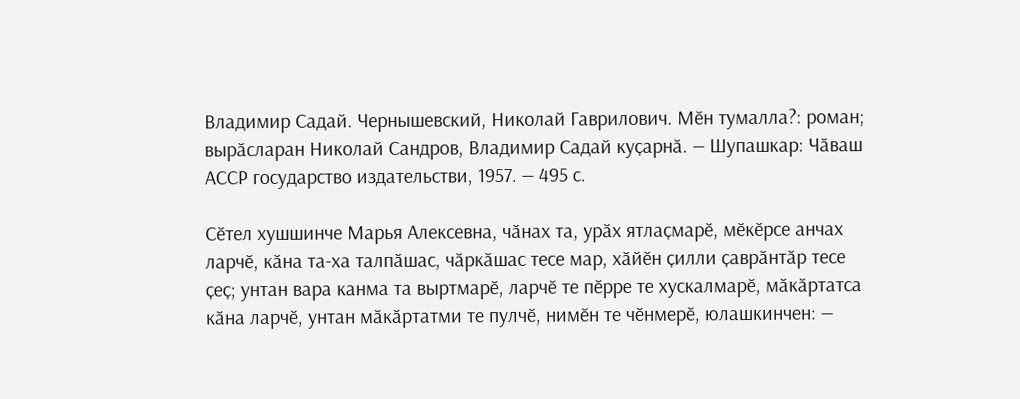Владимир Садай. Чернышевский, Николай Гаврилович. Мӗн тумалла?: роман; вырӑсларан Николай Сандров, Владимир Садай куҫарнӑ. — Шупашкар: Чӑваш АССР государство издательстви, 1957. — 495 с.

Сӗтел хушшинче Марья Алексевна, чӑнах та, урӑх ятлаҫмарӗ, мӗкӗрсе анчах ларчӗ, кӑна та-ха талпӑшас, чӑркӑшас тесе мар, хӑйӗн ҫилли ҫаврӑнтӑр тесе ҫеҫ; унтан вара канма та выртмарӗ, ларчӗ те пӗрре те хускалмарӗ, мӑкӑртатса кӑна ларчӗ, унтан мӑкӑртатми те пулчӗ, нимӗн те чӗнмерӗ, юлашкинчен: —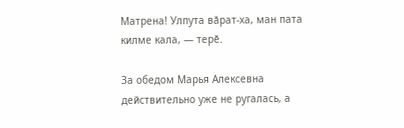Матрена! Улпута вӑрат-ха, ман пата килме кала, — терӗ.

За обедом Марья Алексевна действительно уже не ругалась, а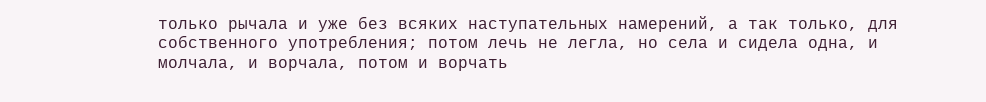только рычала и уже без всяких наступательных намерений, а так только, для собственного употребления; потом лечь не легла, но села и сидела одна, и молчала, и ворчала, потом и ворчать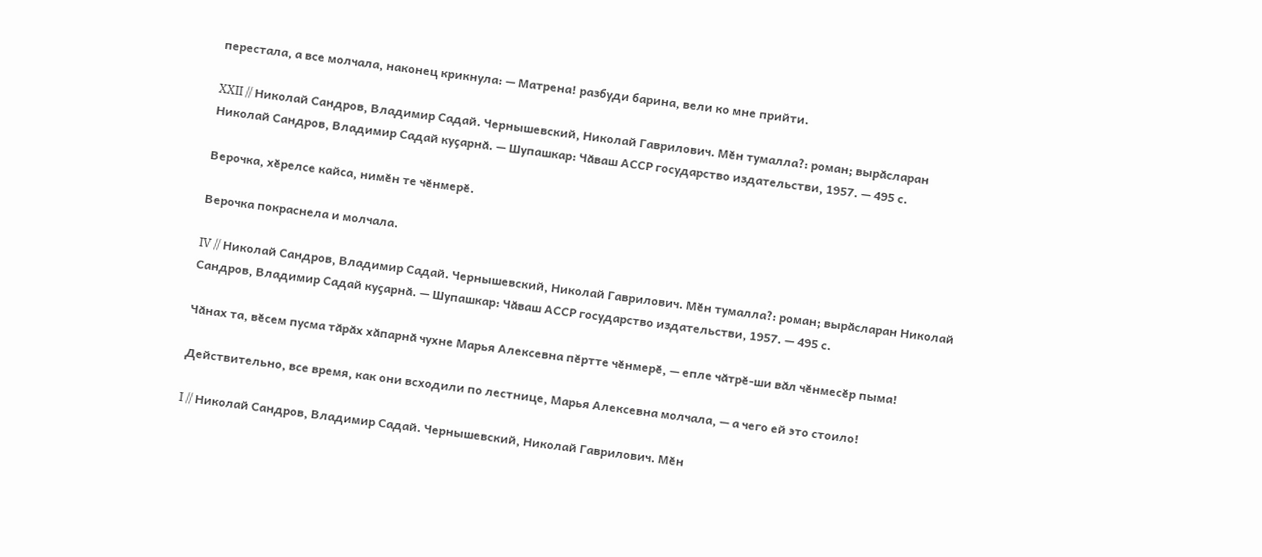перестала, а все молчала, наконец крикнула: — Матрена! разбуди барина, вели ко мне прийти.

XXII // Николай Сандров, Владимир Садай. Чернышевский, Николай Гаврилович. Мӗн тумалла?: роман; вырӑсларан Николай Сандров, Владимир Садай куҫарнӑ. — Шупашкар: Чӑваш АССР государство издательстви, 1957. — 495 с.

Верочка, хӗрелсе кайса, нимӗн те чӗнмерӗ.

Верочка покраснела и молчала.

IV // Николай Сандров, Владимир Садай. Чернышевский, Николай Гаврилович. Мӗн тумалла?: роман; вырӑсларан Николай Сандров, Владимир Садай куҫарнӑ. — Шупашкар: Чӑваш АССР государство издательстви, 1957. — 495 с.

Чӑнах та, вӗсем пусма тӑрӑх хӑпарнӑ чухне Марья Алексевна пӗртте чӗнмерӗ, — епле чӑтрӗ-ши вӑл чӗнмесӗр пыма!

Действительно, все время, как они всходили по лестнице, Марья Алексевна молчала, — а чего ей это стоило!

I // Николай Сандров, Владимир Садай. Чернышевский, Николай Гаврилович. Мӗн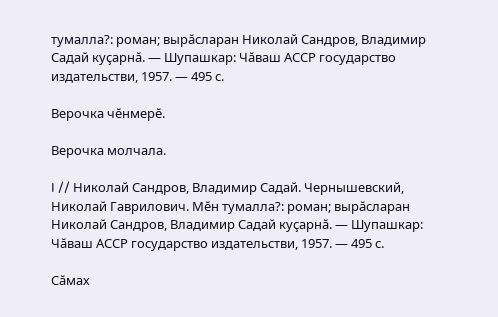тумалла?: роман; вырӑсларан Николай Сандров, Владимир Садай куҫарнӑ. — Шупашкар: Чӑваш АССР государство издательстви, 1957. — 495 с.

Верочка чӗнмерӗ.

Верочка молчала.

I // Николай Сандров, Владимир Садай. Чернышевский, Николай Гаврилович. Мӗн тумалла?: роман; вырӑсларан Николай Сандров, Владимир Садай куҫарнӑ. — Шупашкар: Чӑваш АССР государство издательстви, 1957. — 495 с.

Сӑмах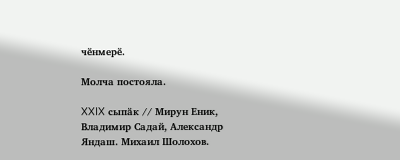чӗнмерӗ.

Молча постояла.

XXIX сыпӑк // Мирун Еник, Владимир Садай, Александр Яндаш. Михаил Шолохов.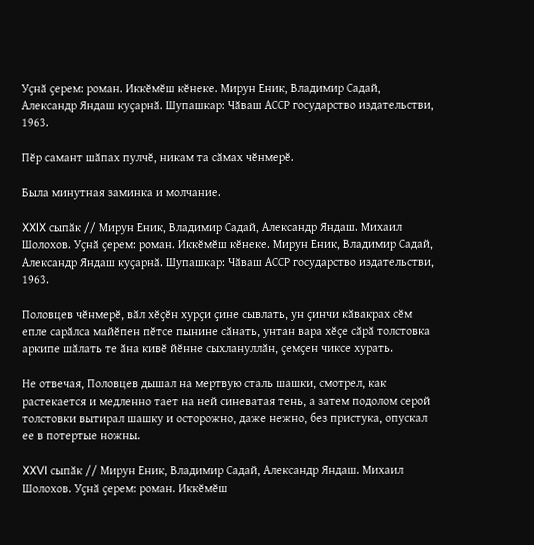Уҫнӑ ҫерем: роман. Иккӗмӗш кӗнеке. Мирун Еник, Владимир Садай, Александр Яндаш куҫарнӑ. Шупашкар: Чӑваш АССР государство издательстви, 1963.

Пӗр самант шӑпах пулчӗ, никам та сӑмах чӗнмерӗ.

Была минутная заминка и молчание.

XXIX сыпӑк // Мирун Еник, Владимир Садай, Александр Яндаш. Михаил Шолохов. Уҫнӑ ҫерем: роман. Иккӗмӗш кӗнеке. Мирун Еник, Владимир Садай, Александр Яндаш куҫарнӑ. Шупашкар: Чӑваш АССР государство издательстви, 1963.

Половцев чӗнмерӗ, вӑл хӗҫӗн хурҫи ҫине сывлать, ун ҫинчи кӑвакрах сӗм епле сарӑлса майӗпен пӗтсе пынине сӑнать, унтан вара хӗҫе сӑрӑ толстовка аркипе шӑлать те ӑна кивӗ йӗнне сыхлануллӑн, ҫемҫен чиксе хурать.

Не отвечая, Половцев дышал на мертвую сталь шашки, смотрел, как растекается и медленно тает на ней синеватая тень, а затем подолом серой толстовки вытирал шашку и осторожно, даже нежно, без пристука, опускал ее в потертые ножны.

XXVI сыпӑк // Мирун Еник, Владимир Садай, Александр Яндаш. Михаил Шолохов. Уҫнӑ ҫерем: роман. Иккӗмӗш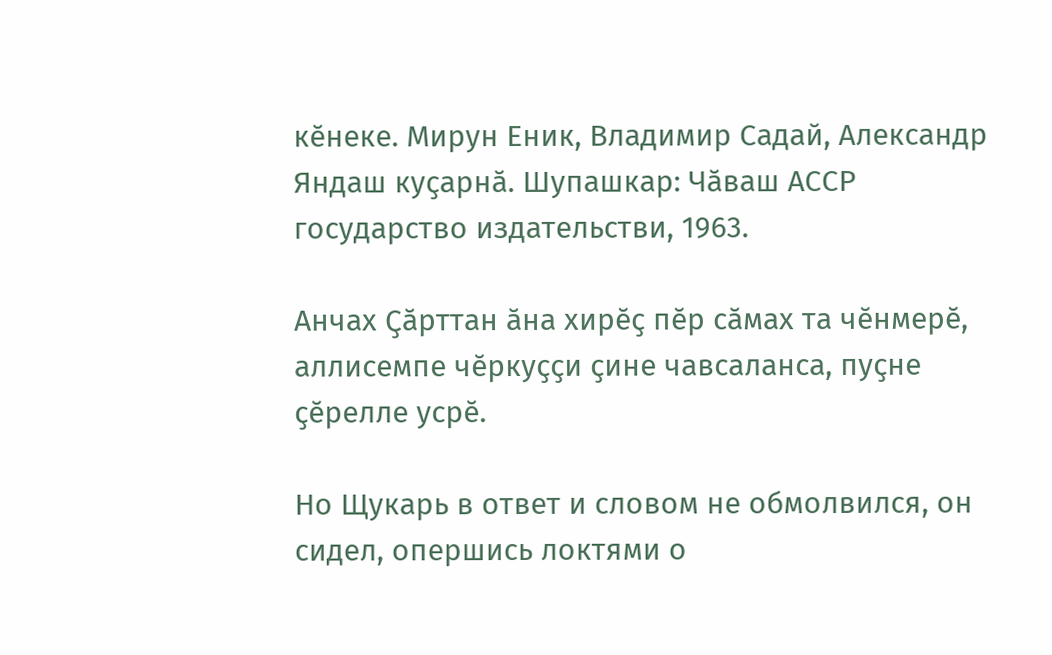кӗнеке. Мирун Еник, Владимир Садай, Александр Яндаш куҫарнӑ. Шупашкар: Чӑваш АССР государство издательстви, 1963.

Анчах Ҫӑрттан ӑна хирӗҫ пӗр сӑмах та чӗнмерӗ, аллисемпе чӗркуҫҫи ҫине чавсаланса, пуҫне ҫӗрелле усрӗ.

Но Щукарь в ответ и словом не обмолвился, он сидел, опершись локтями о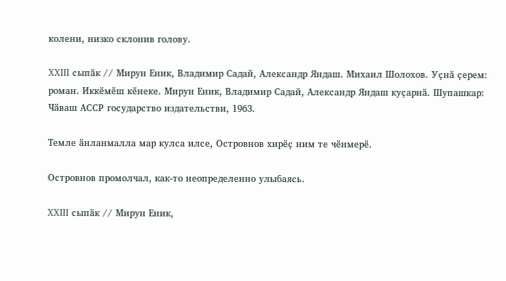колени, низко склонив голову.

XXIII сыпӑк // Мирун Еник, Владимир Садай, Александр Яндаш. Михаил Шолохов. Уҫнӑ ҫерем: роман. Иккӗмӗш кӗнеке. Мирун Еник, Владимир Садай, Александр Яндаш куҫарнӑ. Шупашкар: Чӑваш АССР государство издательстви, 1963.

Темле ӑнланмалла мар кулса илсе, Островнов хирӗҫ ним те чӗнмерӗ.

Островнов промолчал, как-то неопределенно улыбаясь.

XXIII сыпӑк // Мирун Еник,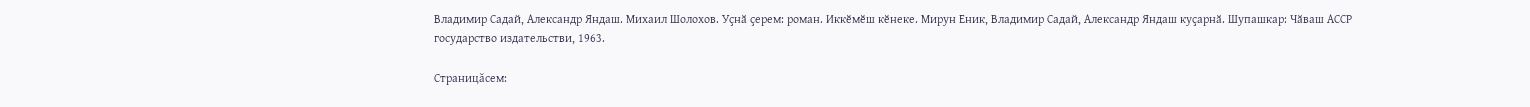Владимир Садай, Александр Яндаш. Михаил Шолохов. Уҫнӑ ҫерем: роман. Иккӗмӗш кӗнеке. Мирун Еник, Владимир Садай, Александр Яндаш куҫарнӑ. Шупашкар: Чӑваш АССР государство издательстви, 1963.

Страницăсем: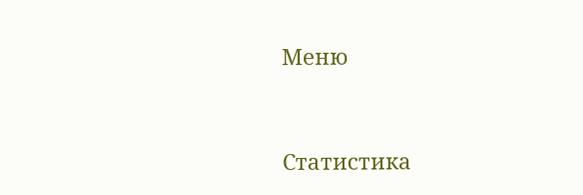Меню



Статистика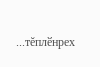...тĕплӗнрех